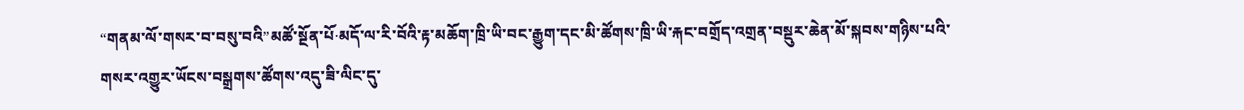“གནམ་ལོ་གསར་བ་བསུ་བའི”མཚོ་སྔོན་པོ·མདོ་ལ་རི་བོའི་རྟ་མཆོག་ཁྲི་ཡི་བང་རྒྱུག་དང་མི་ཚོགས་ཁྲི་ཡི་རྐང་བགྲོད་འགྲན་བསྡུར་ཆེན་མོ་སྐབས་གཉིས་པའི་གསར་འགྱུར་ཡོངས་བསྒྲགས་ཚོགས་འདུ་ཟི་ལིང་དུ་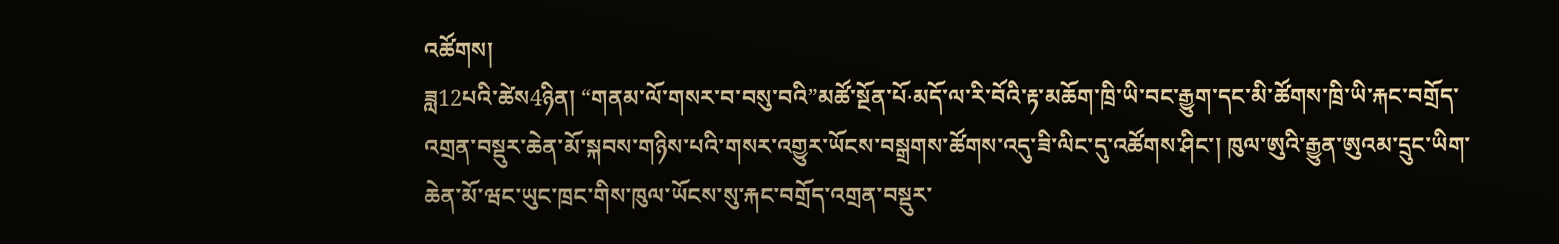འཚོགས།
ཟླ12པའི་ཚེས4ཉིན། “གནམ་ལོ་གསར་བ་བསུ་བའི”མཚོ་སྔོན་པོ·མདོ་ལ་རི་བོའི་རྟ་མཆོག་ཁྲི་ཡི་བང་རྒྱུག་དང་མི་ཚོགས་ཁྲི་ཡི་རྐང་བགྲོད་འགྲན་བསྡུར་ཆེན་མོ་སྐབས་གཉིས་པའི་གསར་འགྱུར་ཡོངས་བསྒྲགས་ཚོགས་འདུ་ཟི་ལིང་དུ་འཚོགས་ཤིང་། ཁུལ་ཨུའི་རྒྱུན་ཨུའམ་དྲུང་ཡིག་ཆེན་མོ་ཝང་ཡུང་ཁྲང་གིས་ཁུལ་ཡོངས་སུ་རྐང་བགྲོད་འགྲན་བསྡུར་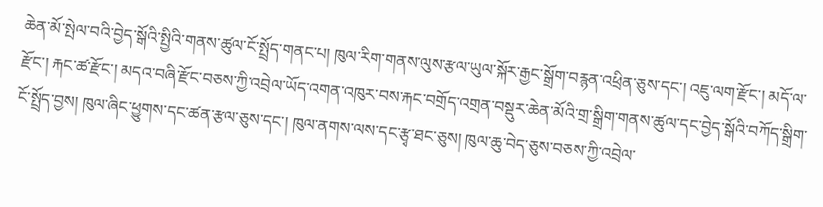ཆེན་མོ་སྤེལ་བའི་བྱེད་སྒོའི་སྤྱིའི་གནས་ཚུལ་ངོ་སྤྲོད་གནང་པ། ཁུལ་རིག་གནས་ལུས་རྩལ་ཡུལ་སྐོར་རྒྱང་སྒྲོག་བརྙན་འཕྲིན་ཅུས་དང་། འཇུ་ལག་རྫོང་། མདོ་ལ་རྫོང་། རྐང་ཚ་རྫོང་། མདའ་བཞི་རྫོང་བཅས་ཀྱི་འབྲེལ་ཡོད་འགན་འཁུར་བས་རྐང་བགྲོད་འགྲན་བསྡུར་ཆེན་མོའི་གྲ་སྒྲིག་གནས་ཚུལ་དང་བྱེད་སྒོའི་བཀོད་སྒྲིག་ངོ་སྤྲོད་བྱས། ཁུལ་ཞིང་ཕྱུགས་དང་ཚན་རྩལ་ཅུས་དང་། ཁུལ་ནགས་ལས་དང་རྩྭ་ཐང་ཅུས། ཁུལ་ཆུ་བེད་ཅུས་བཅས་ཀྱི་འབྲེལ་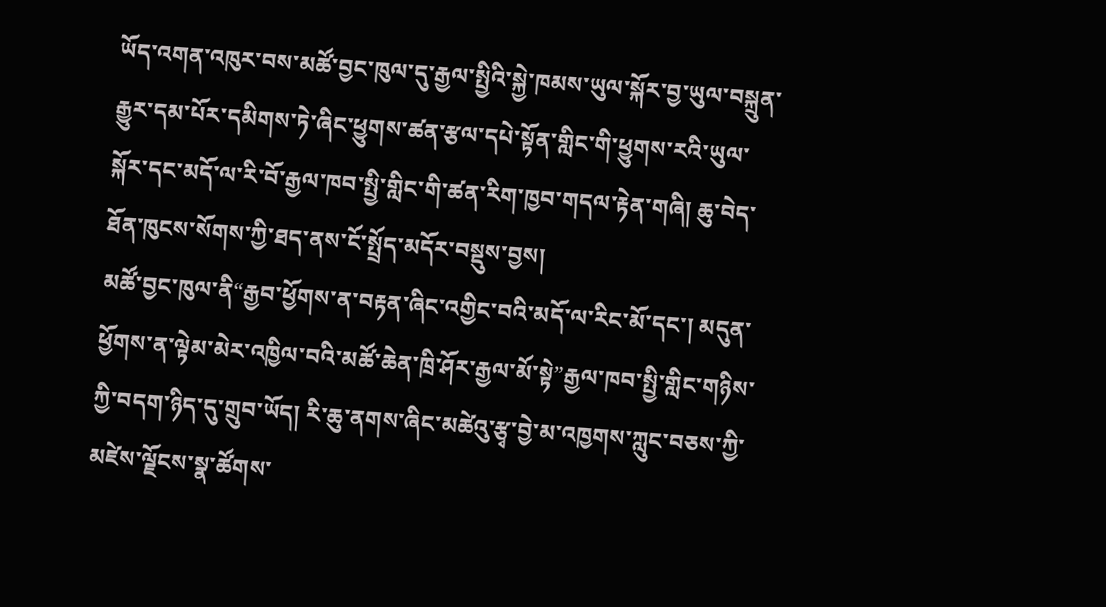ཡོད་འགན་འཁུར་བས་མཚོ་བྱང་ཁུལ་དུ་རྒྱལ་སྤྱིའི་སྐྱེ་ཁམས་ཡུལ་སྐོར་བྱ་ཡུལ་བསྐྲུན་རྒྱུར་དམ་པོར་དམིགས་ཏེ་ཞིང་ཕྱུགས་ཚན་རྩལ་དཔེ་སྟོན་གླིང་གི་ཕྱུགས་རའི་ཡུལ་སྐོར་དང་མདོ་ལ་རི་བོ་རྒྱལ་ཁབ་སྤྱི་གླིང་གི་ཚན་རིག་ཁྱབ་གདལ་རྟེན་གཞི། ཆུ་བེད་ཐོན་ཁུངས་སོགས་ཀྱི་ཐད་ནས་ངོ་སྤྲོད་མདོར་བསྡུས་བྱས།
མཚོ་བྱང་ཁུལ་ནི“རྒྱབ་ཕྱོགས་ན་བརྟན་ཞིང་འགྱིང་བའི་མདོ་ལ་རིང་མོ་དང་། མདུན་ཕྱོགས་ན་ལྟེམ་མེར་འཁྱིལ་བའི་མཚོ་ཆེན་ཁྲི་ཤོར་རྒྱལ་མོ་སྟེ”རྒྱལ་ཁབ་སྤྱི་གླིང་གཉིས་ཀྱི་བདག་ཉིད་དུ་གྲུབ་ཡོད། རི་ཆུ་ནགས་ཞིང་མཚེའུ་རྩྭ་བྱེ་མ་འཁྱགས་ཀླུང་བཅས་ཀྱི་མཛེས་ལྗོངས་སྣ་ཚོགས་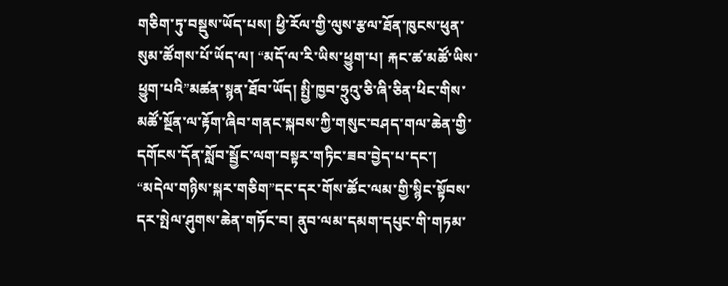གཅིག་ཏུ་བསྡུས་ཡོད་པས། ཕྱི་རོལ་གྱི་ལུས་རྩལ་ཐོན་ཁུངས་ཕུན་སུམ་ཚོགས་པོ་ཡོད་ལ། “མདོ་ལ་རི་ཡིས་ཕྱུག་པ། རྐང་ཚ་མཚོ་ཡིས་ཕྱུག་པའི”མཚན་སྙན་ཐོབ་ཡོད། སྤྱི་ཁྱབ་ཧྲུའུ་ཅི་ཞི་ཅིན་ཕིང་གིས་མཚོ་སྔོན་ལ་རྟོག་ཞིབ་གནང་སྐབས་ཀྱི་གསུང་བཤད་གལ་ཆེན་གྱི་དགོངས་དོན་སློབ་སྦྱོང་ལག་བསྟར་གཏིང་ཟབ་བྱེད་པ་དང་། “མདེལ་གཉིས་སྐར་གཅིག”དང་དར་གོས་ཚོང་ལམ་གྱི་སྙིང་སྟོབས་དར་སྤེལ་ཤུགས་ཆེན་གཏོང་བ། ནུབ་ལམ་དམག་དཔུང་གི་གཏམ་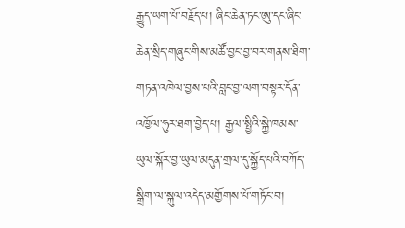རྒྱུད་ཡག་པོ་བརྗོད་པ། ཞིང་ཆེན་ཏང་ཨུ་དང་ཞིང་ཆེན་སྲིད་གཞུང་གིས་མཚོ་བྱང་བྱ་བར་གནས་ཐིག་གཏན་འཁེལ་བྱས་པའི་བླང་བྱ་ལག་བསྟར་དོན་འཁྱོལ་ཧུར་ཐག་བྱེད་པ། རྒྱལ་སྤྱིའི་སྐྱེ་ཁམས་ཡུལ་སྐོར་བྱ་ཡུལ་མདུན་གྲལ་དུ་སྐྱོད་པའི་བཀོད་སྒྲིག་ལ་སྐུལ་འདེད་མགྱོགས་པོ་གཏོང་བ།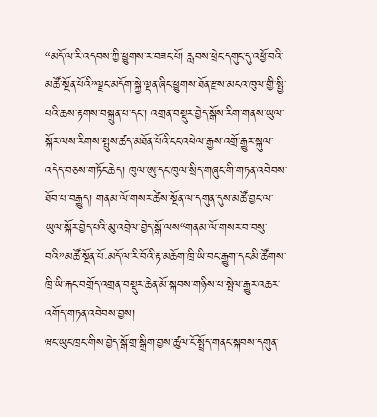“མདོ་ལ་རི་འདབས་ཀྱི་ཕྱུགས་ར་བཟང་པོ། རླབས་ཕྲེང་དགུང་དུ་འཕྱོ་བའི་མཚོ་སྔོན་པོའི”ལྗང་མདོག་སྐྱེ་ལྡན་ཞིང་ཕྱུགས་ཐོན་རྫས་མངའ་ཁུལ་གྱི་སྤྱི་པའི་ཆས་རྟགས་བསྐྲུན་པ་དང་། འགྲན་བསྡུར་བྱེད་སྒོས་རིག་གནས་ཡུལ་སྐོར་ལས་རིགས་སྤུས་ཚད་མཐོན་པོའི་ངང་འཕེལ་རྒྱས་འགྲོ་རྒྱུར་སྐུལ་འདེད་བཅས་གཏོང་ཆེད། ཁུལ་ཨུ་དང་ཁུལ་སྲིད་གཞུང་གི་གཏན་འབེབས་ཐོབ་པ་བརྒྱུད། གནམ་ལོ་གསར་ཚེས་སྔོན་ལ་དགུན་དུས་མཚོ་བྱང་ལ་ཡུལ་སྐོར་བྱེད་པའི་མུ་འབྲེལ་བྱེད་སྒོ་ལས“གནམ་ལོ་གསར་བ་བསུ་བའི”མཚོ་སྔོན་པོ·མདོ་ལ་རི་བོའི་རྟ་མཆོག་ཁྲི་ཡི་བང་རྒྱུག་དང་མི་ཚོགས་ཁྲི་ཡི་རྐང་བགྲོད་འགྲན་བསྡུར་ཆེན་མོ་སྐབས་གཉིས་པ་སྤེལ་རྒྱུར་འཆར་འགོད་གཏན་འབེབས་བྱས།
ཝང་ཡུང་ཁྲང་གིས་བྱེད་སྒོ་གྲ་སྒྲིག་བྱས་ཚུལ་ངོ་སྤྲོད་གནང་སྐབས་དགུན་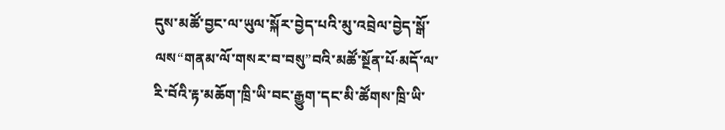དུས་མཚོ་བྱང་ལ་ཡུལ་སྐོར་བྱེད་པའི་མུ་འབྲེལ་བྱེད་སྒོ་ལས“གནམ་ལོ་གསར་བ་བསུ”བའི་མཚོ་སྔོན་པོ·མདོ་ལ་རི་བོའི་རྟ་མཆོག་ཁྲི་ཡི་བང་རྒྱུག་དང་མི་ཚོགས་ཁྲི་ཡི་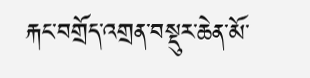རྐང་བགྲོད་འགྲན་བསྡུར་ཆེན་མོ་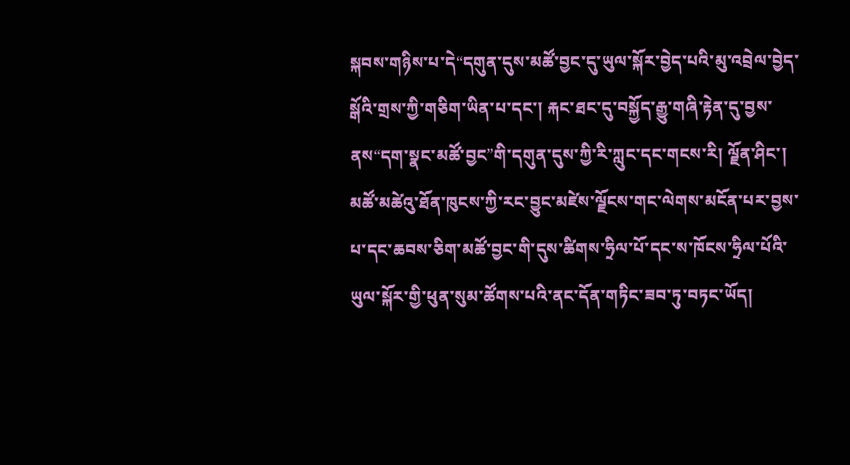སྐབས་གཉིས་པ་དེ“དགུན་དུས་མཚོ་བྱང་དུ་ཡུལ་སྐོར་བྱེད་པའི་མུ་འབྲེལ་བྱེད་སྒོའི་གྲས་ཀྱི་གཅིག་ཡིན་པ་དང་། རྐང་ཐང་དུ་བསྐྱོད་རྒྱུ་གཞི་རྟེན་དུ་བྱས་ནས“དག་སྣང་མཚོ་བྱང”གི་དགུན་དུས་ཀྱི་རི་ཀླུང་དང་གངས་རི། ལྗོན་ཤིང་། མཚོ་མཚེའུ་ཐོན་ཁུངས་ཀྱི་རང་བྱུང་མཛེས་ལྗོངས་གང་ལེགས་མངོན་པར་བྱས་པ་དང་ཆབས་ཅིག་མཚོ་བྱང་གི་དུས་ཚིགས་ཧྲིལ་པོ་དང་ས་ཁོངས་ཧྲིལ་པོའི་ཡུལ་སྐོར་གྱི་ཕུན་སུམ་ཚོགས་པའི་ནང་དོན་གཏིང་ཟབ་ཏུ་བཏང་ཡོད།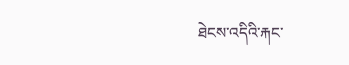ཐེངས་འདིའི་རྐང་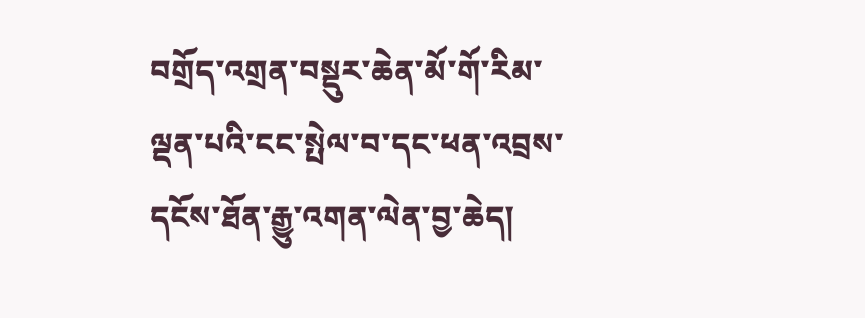བགྲོད་འགྲན་བསྡུར་ཆེན་མོ་གོ་རིམ་ལྡན་པའི་ངང་སྤེལ་བ་དང་ཕན་འབྲས་དངོས་ཐོན་རྒྱུ་འགན་ལེན་བྱ་ཆེད།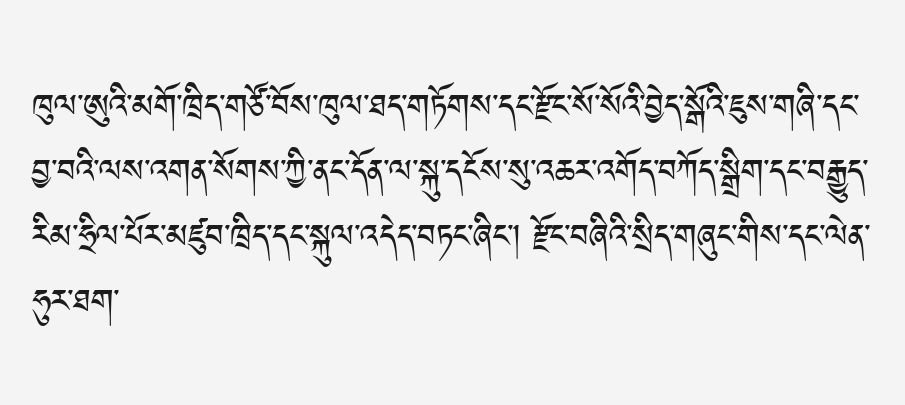ཁུལ་ཨུའི་མགོ་ཁྲིད་གཙོ་བོས་ཁུལ་ཐད་གཏོགས་དང་རྫོང་སོ་སོའི་བྱེད་སྒོའི་ཇུས་གཞི་དང་བྱ་བའི་ལས་འགན་སོགས་ཀྱི་ནང་དོན་ལ་སྐུ་དངོས་སུ་འཆར་འགོད་བཀོད་སྒྲིག་དང་བརྒྱུད་རིམ་ཧྲིལ་པོར་མཛུབ་ཁྲིད་དང་སྐུལ་འདེད་བཏང་ཞིང་། རྫོང་བཞིའི་སྲིད་གཞུང་གིས་དང་ལེན་ཧུར་ཐག་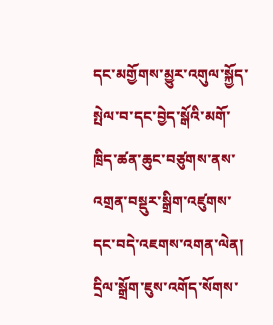དང་མགྱོགས་མྱུར་འགུལ་སྐྱོད་སྤེལ་བ་དང་བྱེད་སྒོའི་མགོ་ཁྲིད་ཚན་ཆུང་བཙུགས་ནས་འགྲན་བསྡུར་སྒྲིག་འཛུགས་དང་བདེ་འཇགས་འགན་ལེན། དྲིལ་སྒྲོག་ཇུས་འགོད་སོགས་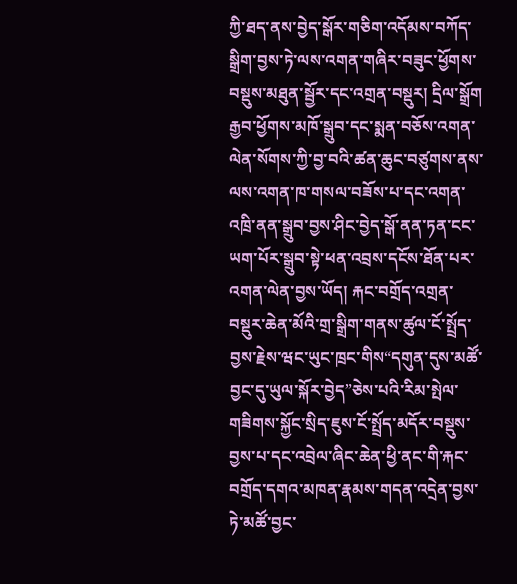ཀྱི་ཐད་ནས་བྱེད་སྒོར་གཅིག་འདོམས་བཀོད་སྒྲིག་བྱས་ཏེ་ལས་འགན་གཞིར་བཟུང་ཕྱོགས་བསྡུས་མཐུན་སྦྱོར་དང་འགྲན་བསྡུར། དྲིལ་སྒྲོག རྒྱབ་ཕྱོགས་མཁོ་སྒྲུབ་དང་སྨན་བཅོས་འགན་ལེན་སོགས་ཀྱི་བྱ་བའི་ཚན་ཆུང་བཙུགས་ནས་ལས་འགན་ཁ་གསལ་བཟོས་པ་དང་འགན་འཁྲི་ནན་སྒྲུབ་བྱས་ཤིང་བྱེད་སྒོ་ནན་ཏན་ངང་ཡག་པོར་སྒྲུབ་སྟེ་ཕན་འབྲས་དངོས་ཐོན་པར་འགན་ལེན་བྱས་ཡོད། རྐང་བགྲོད་འགྲན་བསྡུར་ཆེན་མོའི་གྲ་སྒྲིག་གནས་ཚུལ་ངོ་སྤྲོད་བྱས་རྗེས་ཝང་ཡུང་ཁྲང་གིས“དགུན་དུས་མཚོ་བྱང་དུ་ཡུལ་སྐོར་བྱེད”ཅེས་པའི་རིམ་སྤེལ་གཟིགས་སྐྱོང་སྲིད་ཇུས་ངོ་སྤྲོད་མདོར་བསྡུས་བྱས་པ་དང་འབྲེལ་ཞིང་ཆེན་ཕྱི་ནང་གི་རྐང་བགྲོད་དགའ་མཁན་རྣམས་གདན་འདྲེན་བྱས་ཏེ་མཚོ་བྱང་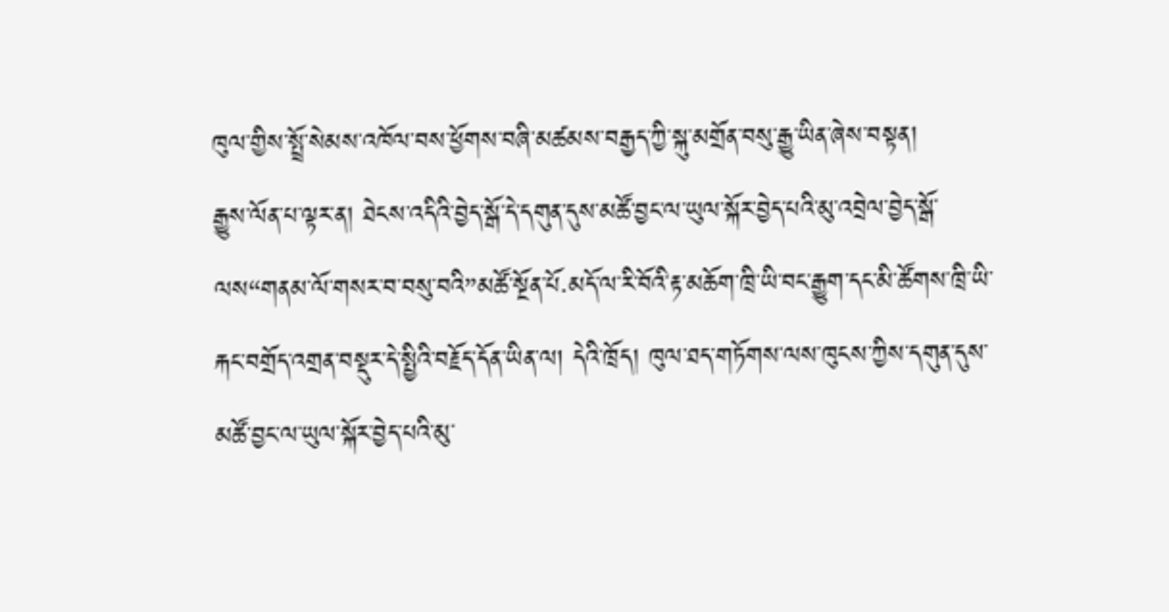ཁུལ་གྱིས་སྤྲོ་སེམས་འཁོལ་བས་ཕྱོགས་བཞི་མཚམས་བརྒྱད་ཀྱི་སྐུ་མགྲོན་བསུ་རྒྱུ་ཡིན་ཞེས་བསྟན།
རྒྱུས་ལོན་པ་ལྟར་ན། ཐེངས་འདིའི་བྱེད་སྒོ་དེ་དགུན་དུས་མཚོ་བྱང་ལ་ཡུལ་སྐོར་བྱེད་པའི་མུ་འབྲེལ་བྱེད་སྒོ་ལས“གནམ་ལོ་གསར་བ་བསུ་བའི”མཚོ་སྔོན་པོ·མདོ་ལ་རི་བོའི་རྟ་མཆོག་ཁྲི་ཡི་བང་རྒྱུག་དང་མི་ཚོགས་ཁྲི་ཡི་རྐང་བགྲོད་འགྲན་བསྡུར་དེ་སྤྱིའི་བརྗོད་དོན་ཡིན་ལ། དེའི་ཁྲོད། ཁུལ་ཐད་གཏོགས་ལས་ཁུངས་ཀྱིས་དགུན་དུས་མཚོ་བྱང་ལ་ཡུལ་སྐོར་བྱེད་པའི་མུ་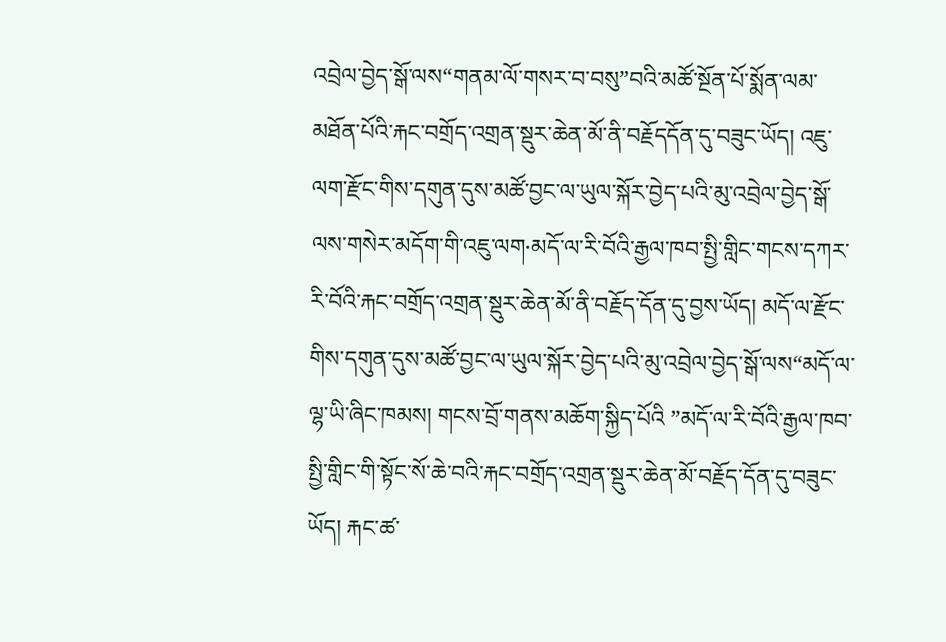འབྲེལ་བྱེད་སྒོ་ལས“གནམ་ལོ་གསར་བ་བསུ”བའི་མཚོ་སྔོན་པོ་སྨོན་ལམ་མཐོན་པོའི་རྐང་བགྲོད་འགྲན་སྡུར་ཆེན་མོ་ནི་བརྗོདདོན་དུ་བཟུང་ཡོད། འཇུ་ལག་རྫོང་གིས་དགུན་དུས་མཚོ་བྱང་ལ་ཡུལ་སྐོར་བྱེད་པའི་མུ་འབྲེལ་བྱེད་སྒོ་ལས་གསེར་མདོག་གི་འཇུ་ལག·མདོ་ལ་རི་བོའི་རྒྱལ་ཁབ་སྤྱི་གླིང་གངས་དཀར་རི་བོའི་རྐང་བགྲོད་འགྲན་སྡུར་ཆེན་མོ་ནི་བརྗོད་དོན་དུ་བྱས་ཡོད། མདོ་ལ་རྫོང་གིས་དགུན་དུས་མཚོ་བྱང་ལ་ཡུལ་སྐོར་བྱེད་པའི་མུ་འབྲེལ་བྱེད་སྒོ་ལས“མདོ་ལ་ལྷ་ཡི་ཞིང་ཁམས། གངས་བྲོ་གནས་མཆོག་སྐྱིད་པོའི ”མདོ་ལ་རི་བོའི་རྒྱལ་ཁབ་སྤྱི་གླིང་གི་སྟོང་སོ་ཆེ་བའི་རྐང་བགྲོད་འགྲན་སྡུར་ཆེན་མོ་བརྗོད་དོན་དུ་བཟུང་ཡོད། རྐང་ཚ་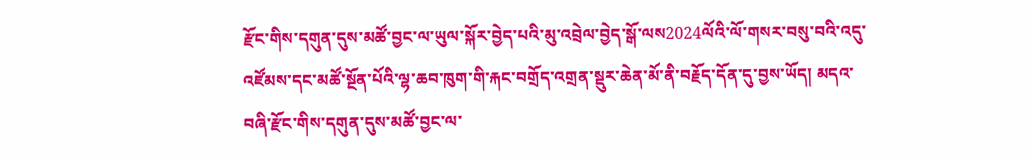རྫོང་གིས་དགུན་དུས་མཚོ་བྱང་ལ་ཡུལ་སྐོར་བྱེད་པའི་མུ་འབྲེལ་བྱེད་སྒོ་ལས2024ལོའི་ལོ་གསར་བསུ་བའི་འདུ་འཛོམས་དང་མཚོ་སྔོན་པོའི་ལྷ་ཆབ་ཁུག་གི་རྐང་བགྲོད་འགྲན་སྡུར་ཆེན་མོ་ནི་བརྗོད་དོན་དུ་བྱས་ཡོད། མདའ་བཞི་རྫོང་གིས་དགུན་དུས་མཚོ་བྱང་ལ་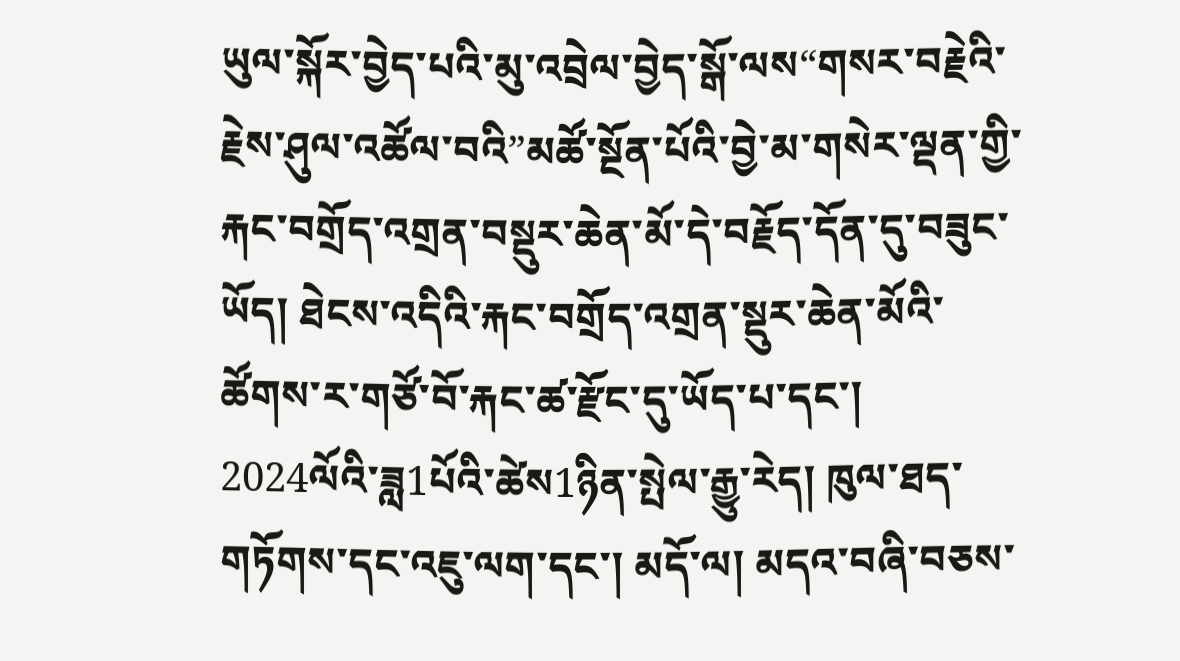ཡུལ་སྐོར་བྱེད་པའི་མུ་འབྲེལ་བྱེད་སྒོ་ལས“གསར་བརྗེའི་རྗེས་ཤུལ་འཚོལ་བའི”མཚོ་སྔོན་པོའི་བྱེ་མ་གསེར་ལྡན་གྱི་རྐང་བགྲོད་འགྲན་བསྡུར་ཆེན་མོ་དེ་བརྗོད་དོན་དུ་བཟུང་ཡོད། ཐེངས་འདིའི་རྐང་བགྲོད་འགྲན་སྡུར་ཆེན་མོའི་ཚོགས་ར་གཙོ་བོ་རྐང་ཚ་རྫོང་དུ་ཡོད་པ་དང་། 2024ལོའི་ཟླ1པོའི་ཚེས1ཉིན་སྤེལ་རྒྱུ་རེད། ཁུལ་ཐད་གཏོགས་དང་འཇུ་ལག་དང་། མདོ་ལ། མདའ་བཞི་བཅས་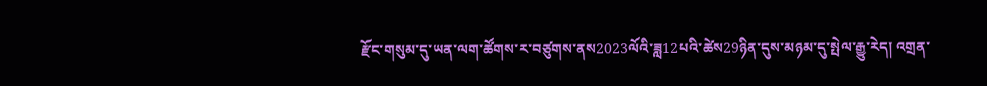རྫོང་གསུམ་དུ་ཡན་ལག་ཚོགས་ར་བཙུགས་ནས2023ལོའི་ཟླ12པའི་ཚེས29ཉིན་དུས་མཉམ་དུ་སྤེལ་རྒྱུ་རེད། འགྲན་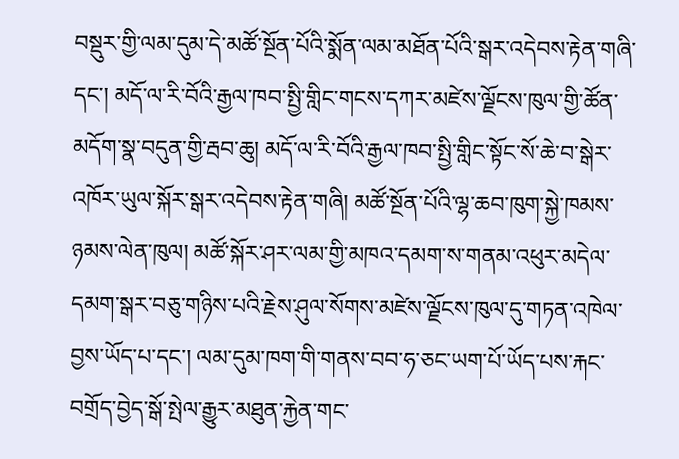བསྡུར་གྱི་ལམ་དུམ་དེ་མཚོ་སྔོན་པོའི་སྨོན་ལམ་མཐོན་པོའི་སྒར་འདེབས་རྟེན་གཞི་དང་། མདོ་ལ་རི་བོའི་རྒྱལ་ཁབ་སྤྱི་གླིང་གངས་དཀར་མཛེས་ལྗོངས་ཁུལ་གྱི་ཚོན་མདོག་སྣ་བདུན་གྱི་རྦབ་ཆུ། མདོ་ལ་རི་བོའི་རྒྱལ་ཁབ་སྤྱི་གླིང་སྟོང་སོ་ཆེ་བ་སྒེར་འཁོར་ཡུལ་སྐོར་སྒར་འདེབས་རྟེན་གཞི། མཚོ་སྔོན་པོའི་ལྷ་ཆབ་ཁུག་སྐྱེ་ཁམས་ཉམས་ལེན་ཁུལ། མཚོ་སྐོར་ཤར་ལམ་གྱི་མཁའ་དམག་ས་གནམ་འཕུར་མདེལ་དམག་སྒར་བཅུ་གཉིས་པའི་རྗེས་ཤུལ་སོགས་མཛེས་ལྗོངས་ཁུལ་དུ་གཏན་འཁེལ་བྱས་ཡོད་པ་དང་། ལམ་དུམ་ཁག་གི་གནས་བབ་ཧ་ཅང་ཡག་པོ་ཡོད་པས་རྐང་བགྲོད་བྱེད་སྒོ་སྤེལ་རྒྱུར་མཐུན་རྐྱེན་གང་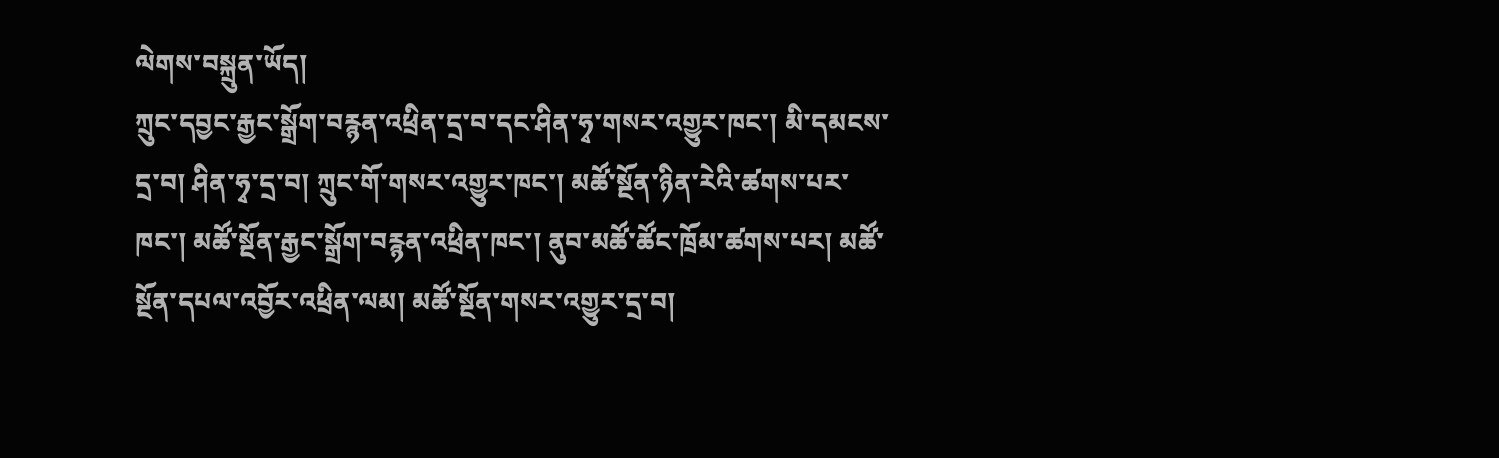ལེགས་བསྐྲུན་ཡོད།
ཀྲུང་དབྱང་རྒྱང་སྒྲོག་བརྙན་འཕྲིན་དྲ་བ་དང་ཤིན་ཧྭ་གསར་འགྱུར་ཁང་། མི་དམངས་དྲ་བ། ཤིན་ཧྭ་དྲ་བ། ཀྲུང་གོ་གསར་འགྱུར་ཁང་། མཚོ་སྔོན་ཉིན་རེའི་ཚགས་པར་ཁང་། མཚོ་སྔོན་རྒྱང་སྒྲོག་བརྙན་འཕྲིན་ཁང་། ནུབ་མཚོ་ཚོང་ཁྲོམ་ཚགས་པར། མཚོ་སྔོན་དཔལ་འབྱོར་འཕྲིན་ལམ། མཚོ་སྔོན་གསར་འགྱུར་དྲ་བ།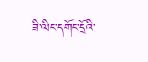ཟི་ལིང་དགོང་དྲོའི་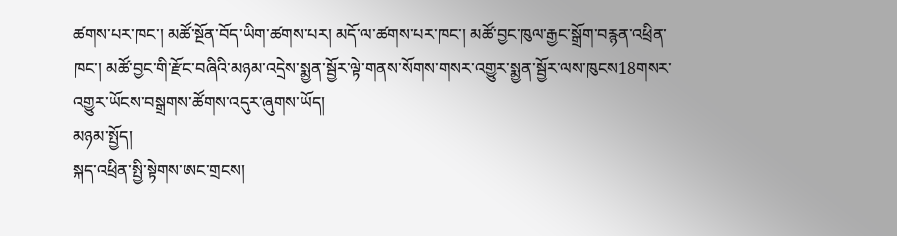ཚགས་པར་ཁང་། མཚོ་སྔོན་བོད་ཡིག་ཚགས་པར། མདོ་ལ་ཚགས་པར་ཁང་། མཚོ་བྱང་ཁུལ་རྒྱང་སྒྲོག་བརྙན་འཕྲིན་ཁང་། མཚོ་བྱང་གི་རྫོང་བཞིའི་མཉམ་འདྲེས་སྨྱན་སྦྱོར་ལྟེ་གནས་སོགས་གསར་འགྱུར་སྨྱན་སྦྱོར་ལས་ཁུངས18གསར་འགྱུར་ཡོངས་བསྒྲགས་ཚོགས་འདུར་ཞུགས་ཡོད།
མཉམ་སྤྱོད།
སྐད་འཕྲིན་སྤྱི་སྟེགས་ཨང་གྲངས།